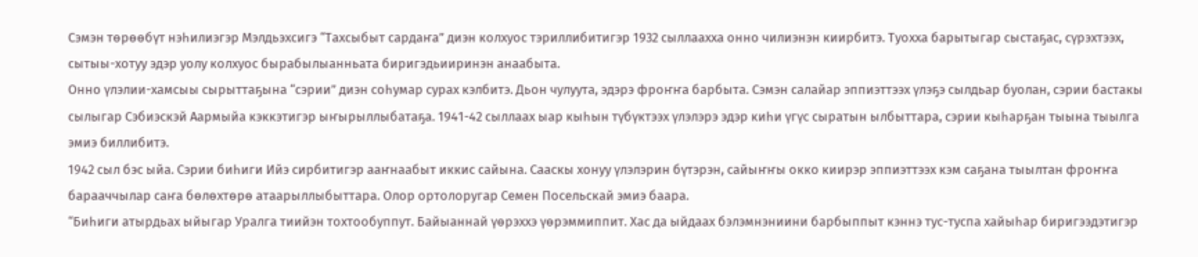Сэмэн төрөөбүт нэһилиэгэр Мэлдьэхсигэ “Тахсыбыт сардаҥа” диэн колхуос тэриллибитигэр 1932 сыллаахха онно чилиэнэн киирбитэ. Туохха барытыгар сыстаҕас, сүрэхтээх, сытыы-хотуу эдэр уолу колхуос бырабылыанньата биригэдьииринэн анаабыта.
Онно үлэлии-хамсыы сырыттаҕына “сэрии” диэн соһумар сурах кэлбитэ. Дьон чулуута, эдэрэ фроҥҥа барбыта. Сэмэн салайар эппиэттээх үлэҕэ сылдьар буолан, сэрии бастакы сылыгар Сэбиэскэй Аармыйа кэккэтигэр ыҥырыллыбатаҕа. 1941-42 сыллаах ыар кыһын түбүктээх үлэлэрэ эдэр киһи үгүс сыратын ылбыттара, сэрии кыһарҕан тыына тыылга эмиэ биллибитэ.
1942 сыл бэс ыйа. Сэрии биһиги Ийэ сирбитигэр ааҥнаабыт иккис сайына. Сааскы хонуу үлэлэрин бүтэрэн, сайыҥҥы окко киирэр эппиэттээх кэм саҕана тыылтан фроҥҥа барааччылар саҥа бөлөхтөрө атаарыллыбыттара. Олор ортолоругар Семен Посельскай эмиэ баара.
“Биһиги атырдьах ыйыгар Уралга тиийэн тохтообуппут. Байыаннай үөрэххэ үөрэммиппит. Хас да ыйдаах бэлэмнэниини барбыппыт кэннэ тус-туспа хайыһар биригээдэтигэр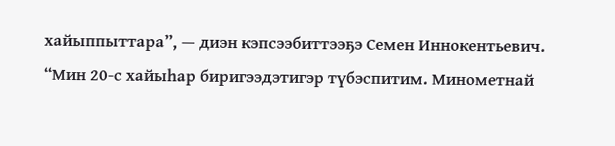хайыппыттара”, — диэн кэпсээбиттээҕэ Семен Иннокентьевич.
“Мин 20-с хайыһар биригээдэтигэр түбэспитим. Минометнай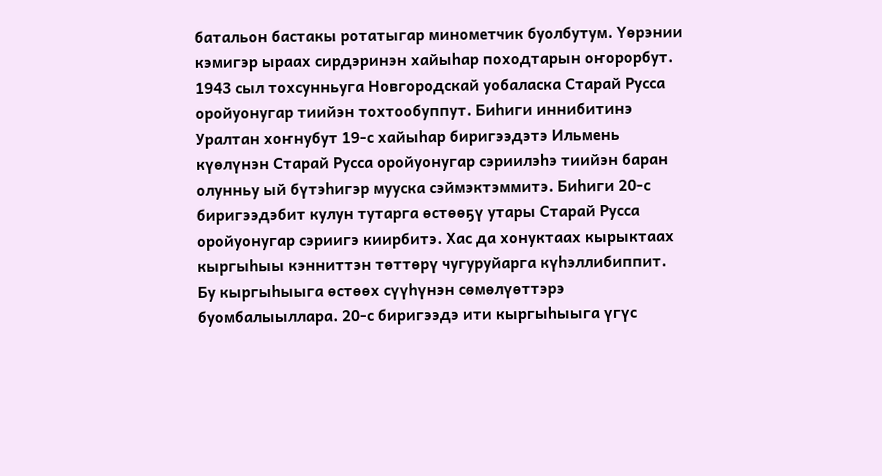батальон бастакы ротатыгар минометчик буолбутум. Үөрэнии кэмигэр ыраах сирдэринэн хайыһар походтарын оҥорорбут. 1943 сыл тохсунньуга Новгородскай уобаласка Старай Русса оройуонугар тиийэн тохтообуппут. Биһиги иннибитинэ Уралтан хоҥнубут 19-с хайыһар биригээдэтэ Ильмень күөлүнэн Старай Русса оройуонугар сэриилэһэ тиийэн баран олунньу ый бүтэһигэр мууска сэймэктэммитэ. Биһиги 20-с биригээдэбит кулун тутарга өстөөҕү утары Старай Русса оройуонугар сэриигэ киирбитэ. Хас да хонуктаах кырыктаах кыргыһыы кэнниттэн төттөрү чугуруйарга күһэллибиппит. Бу кыргыһыыга өстөөх сүүһүнэн сөмөлүөттэрэ буомбалыыллара. 20-с биригээдэ ити кыргыһыыга үгүс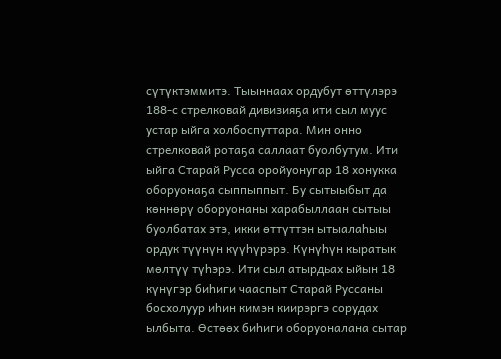сүтүктэммитэ. Тыыннаах ордубут өттүлэрэ 188-с стрелковай дивизияҕа ити сыл муус устар ыйга холбоспуттара. Мин онно стрелковай ротаҕа саллаат буолбутум. Ити ыйга Старай Русса оройуонугар 18 хонукка оборуонаҕа сыппыппыт. Бу сытыыбыт да көннөрү оборуонаны харабыллаан сытыы буолбатах этэ, икки өттүттэн ытыалаһыы ордук түүнүн күүһүрэрэ. Күнүһүн кыратык мөлтүү түһэрэ. Ити сыл атырдьах ыйын 18 күнүгэр биһиги чааспыт Старай Руссаны босхолуур иһин кимэн киирэргэ сорудах ылбыта. Өстөөх биһиги оборуоналана сытар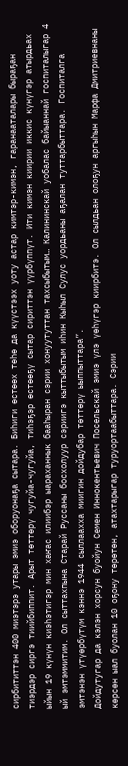сирбититтэн 400 миэтэрэ утары эмиэ оборуонаҕа сытара. Биһиги өстөөх төһө да күүстээх уоту астар кимтэр-кимэн, гаранааталары быраҕан тиэрдэр сиргэ тиийбиппит. Арыт төттөрү чугуйа-чугуйа, тиһэҕэр өстөөҕү сытар сириттэн үүрбүппүт. Ити кимэн киирии иккис күнүгэр атырдьах ыйын 19 күнүн киэһэтигэр мин хаҥас илиибэр ыараханнык бааһыран сэрии хонуутуттан тахсыбытым… Калининскай уобалас байыаннай госпиталыгар 4 ый эмтэммитим. Ол сыттахпына Старай Руссаны босхолуур сэриигэ кыттыбытым иһин Кыһыл Сулус уордьаны аҕалан туттарбыттара. Госпиталга эмтэнэн үтүөрбүтүм кэннэ 1944 сыллаахха миигин дойдубар төттөрү ыыппыттара”.
Дойдутугар да кэлэн хорсун буойун Семен Иннокентьевич Посельскай эмиэ үлэ үөһүгэр киирбитэ. Ол сылдьан олоҕун аргыһын Марфа Дмитриевнаны көрсөн ыал буолан 10 оҕону төрөтөн, атахтарыгар туруортаабыттара. Сэрии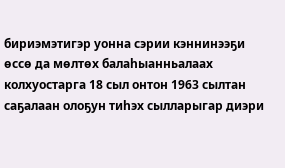бириэмэтигэр уонна сэрии кэннинээҕи өссө да мөлтөх балаһыанньалаах колхуостарга 18 сыл онтон 1963 сылтан саҕалаан олоҕун тиһэх сылларыгар диэри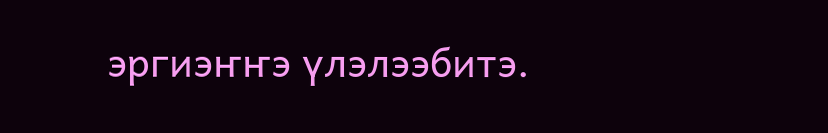эргиэҥҥэ үлэлээбитэ.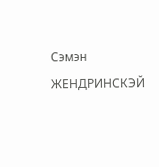Сэмэн ЖЕНДРИНСКЭЙ